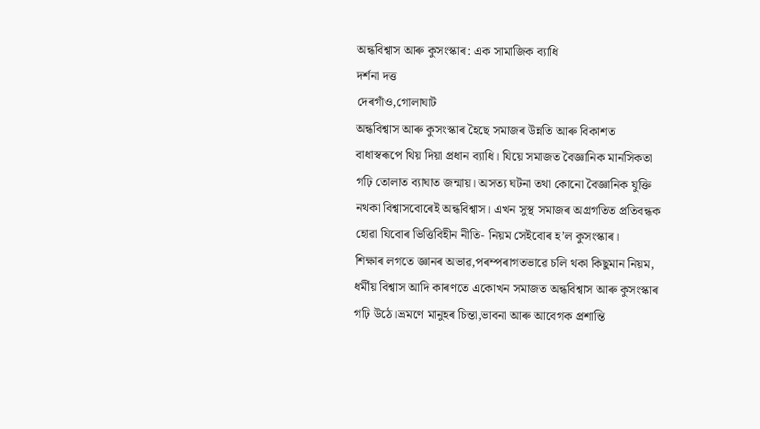অন্ধবিশ্বাস আৰু কুসংস্কাৰ: এক সামাজিক ব্যাধি
দৰ্শনা দত্ত
দেৰগাঁও,গোলাঘাট
অন্ধবিশ্বাস আৰু কুসংস্কাৰ হৈছে সমাজৰ উন্নতি আৰু বিকাশত বাধাস্বৰূপে থিয় দিয়া প্ৰধান ব্যাধি। যিয়ে সমাজত বৈজ্ঞানিক মানসিকতা গঢ়ি তোলাত ব্যাঘাত জন্মায়। অসত্য ঘটনা তথা কোনো বৈজ্ঞানিক যুক্তি নথকা বিশ্বাসবোৰেই অন্ধবিশ্বাস। এখন সুস্থ সমাজৰ অগ্ৰগতিত প্ৰতিবন্ধক হোৱা যিবোৰ ভিত্তিবিহীন নীতি- নিয়ম সেইবোৰ হ’ল কুসংস্কাৰ।
শিক্ষাৰ লগতে জ্ঞানৰ অভাৱ,পৰম্পৰাগতভাৱে চলি থকা কিছুমান নিয়ম, ধৰ্মীয় বিশ্বাস আদি কাৰণতে একোখন সমাজত অন্ধবিশ্বাস আৰু কুসংস্কাৰ গঢ়ি উঠে।ভ্ৰমণে মানুহৰ চিন্তা,ভাবনা আৰু আবেগক প্ৰশান্তি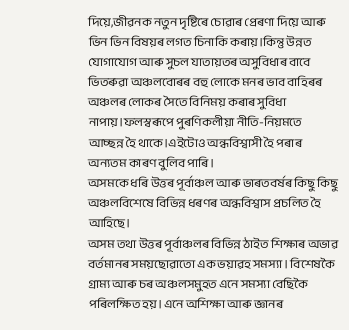দিয়ে,জীৱনক নতুন দৃষ্টিৰে চোৱাৰ প্ৰেৰণা দিয়ে আৰু ভিন ভিন বিষয়ৰ লগত চিনাকি কৰায়।কিন্তু উন্নত যোগাযোগ আৰু সুচল যাতায়তৰ অসুবিধাৰ বাবে ভিতৰুৱা অঞ্চলবোৰৰ বহু লোকে মনৰ ভাব বাহিৰৰ অঞ্চলৰ লোকৰ সৈতে বিনিময় কৰাৰ সুবিধা নাপায়।ফলস্বৰূপে পুৰণিকলীয়া নীতি-নিয়মতে আচ্ছন্ন হৈ থাকে।এইটোও অন্ধবিশ্বাসী হৈ পৰাৰ অন্যতম কাৰণ বুলিব পাৰি।
অসমকে ধৰি উত্তৰ পূৰ্বাঞ্চল আৰু ভাৰতবৰ্ষৰ কিছু কিছু অঞ্চলবিশেষে বিভিন্ন ধৰণৰ অন্ধবিশ্বাস প্ৰচলিত হৈ আহিছে।
অসম তথা উত্তৰ পূৰ্বাঞ্চলৰ বিভিন্ন ঠাইত শিক্ষাৰ অভাৱ বৰ্তমানৰ সময়ছোৱাতো এক ভয়াৱহ সমস্যা। বিশেষকৈ গ্ৰাম্য আৰু চৰ অঞ্চলসমুহত এনে সমস্যা বেছিকৈ পৰিলক্ষিত হয়। এনে অশিক্ষা আৰু জ্ঞানৰ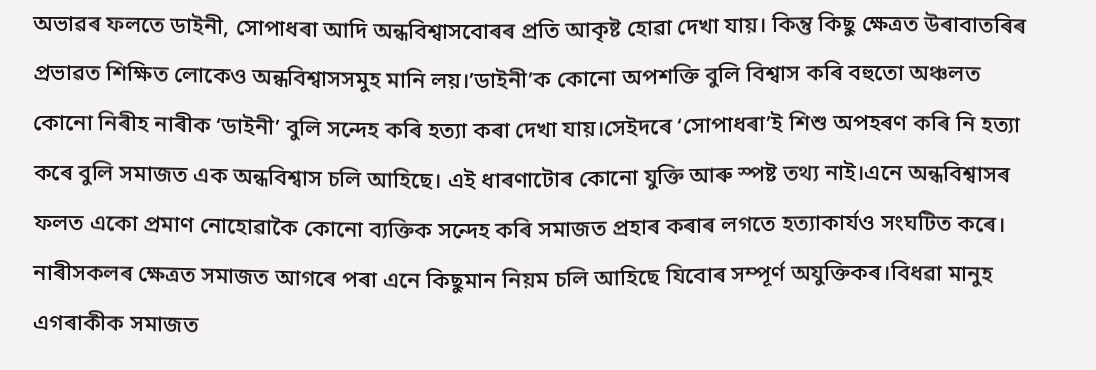অভাৱৰ ফলতে ডাইনী, সোপাধৰা আদি অন্ধবিশ্বাসবোৰৰ প্ৰতি আকৃষ্ট হোৱা দেখা যায়। কিন্তু কিছু ক্ষেত্ৰত উৰাবাতৰিৰ প্ৰভাৱত শিক্ষিত লোকেও অন্ধবিশ্বাসসমুহ মানি লয়।’ডাইনী’ক কোনো অপশক্তি বুলি বিশ্বাস কৰি বহুতো অঞ্চলত কোনো নিৰীহ নাৰীক ‘ডাইনী’ বুলি সন্দেহ কৰি হত্যা কৰা দেখা যায়।সেইদৰে ‘সোপাধৰা’ই শিশু অপহৰণ কৰি নি হত্যা কৰে বুলি সমাজত এক অন্ধবিশ্বাস চলি আহিছে। এই ধাৰণাটোৰ কোনো যুক্তি আৰু স্পষ্ট তথ্য নাই।এনে অন্ধবিশ্বাসৰ ফলত একো প্ৰমাণ নোহোৱাকৈ কোনো ব্যক্তিক সন্দেহ কৰি সমাজত প্ৰহাৰ কৰাৰ লগতে হত্যাকাৰ্যও সংঘটিত কৰে।
নাৰীসকলৰ ক্ষেত্ৰত সমাজত আগৰে পৰা এনে কিছুমান নিয়ম চলি আহিছে যিবোৰ সম্পূৰ্ণ অযুক্তিকৰ।বিধৱা মানুহ এগৰাকীক সমাজত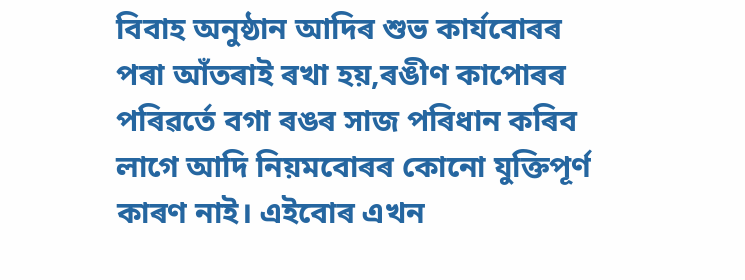বিবাহ অনুষ্ঠান আদিৰ শুভ কাৰ্যবোৰৰ পৰা আঁতৰাই ৰখা হয়,ৰঙীণ কাপোৰৰ পৰিৱৰ্তে বগা ৰঙৰ সাজ পৰিধান কৰিব লাগে আদি নিয়মবোৰৰ কোনো যুক্তিপূৰ্ণ কাৰণ নাই। এইবোৰ এখন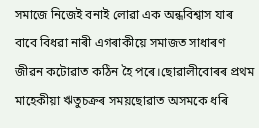সমাজে নিজেই বনাই লোৱা এক অন্ধবিশ্বাস যাৰ বাবে বিধৱা নাৰী এগৰাকীয়ে সমাজত সাধাৰণ জীৱন কটোৱাত কঠিন হৈ পৰে।ছোৱালীবোৰৰ প্ৰথম মাহেকীয়া ঋতুচক্ৰৰ সময়ছোৱাত অসমকে ধৰি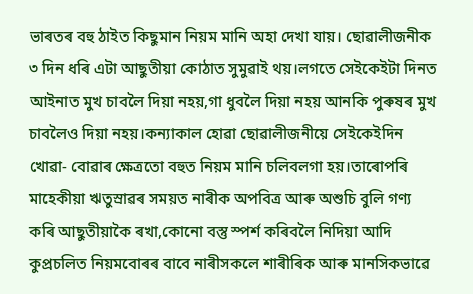ভাৰতৰ বহু ঠাইত কিছুমান নিয়ম মানি অহা দেখা যায়। ছোৱালীজনীক ৩ দিন ধৰি এটা আছুতীয়া কোঠাত সুমুৱাই থয়।লগতে সেইকেইটা দিনত আইনাত মুখ চাবলৈ দিয়া নহয়,গা ধুবলৈ দিয়া নহয় আনকি পুৰুষৰ মুখ চাবলৈও দিয়া নহয়।কন্যাকাল হোৱা ছোৱালীজনীয়ে সেইকেইদিন খোৱা- বোৱাৰ ক্ষেত্ৰতো বহুত নিয়ম মানি চলিবলগা হয়।তাৰোপৰি মাহেকীয়া ঋতুস্ৰাৱৰ সময়ত নাৰীক অপবিত্ৰ আৰু অশুচি বুলি গণ্য কৰি আছুতীয়াকৈ ৰখা,কোনো বস্তু স্পৰ্শ কৰিবলৈ নিদিয়া আদি কুপ্ৰচলিত নিয়মবোৰৰ বাবে নাৰীসকলে শাৰীৰিক আৰু মানসিকভাৱে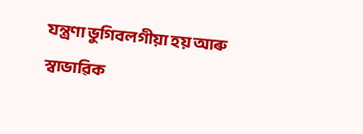যন্ত্ৰণা ভুগিবলগীয়া হয় আৰু স্বাভাৱিক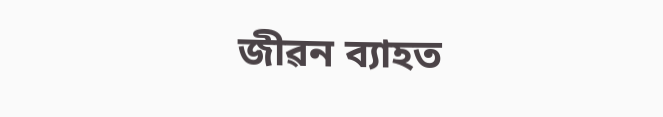জীৱন ব্যাহত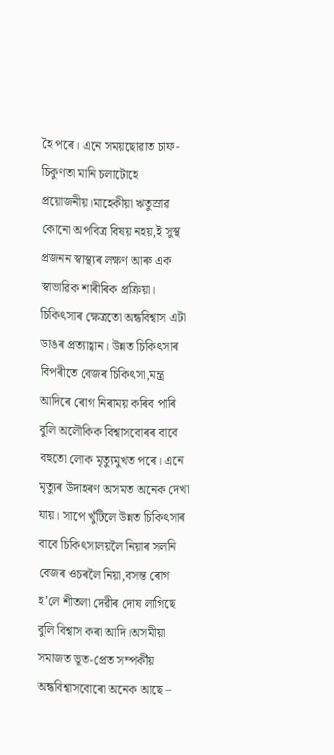হৈ পৰে। এনে সময়ছোৱাত চাফ- চিকুণতা মানি চলাটোহে প্ৰয়োজনীয়।মাহেকীয়া ঋতুস্ৰাৱ কোনো অপবিত্ৰ বিষয় নহয়,ই সুস্থ প্ৰজনন স্বাস্থ্যৰ লক্ষণ আৰু এক স্বাভাৱিক শাৰীৰিক প্ৰক্ৰিয়া।
চিকিৎসাৰ ক্ষেত্ৰতো অন্ধবিশ্বাস এটা ডাঙৰ প্ৰত্যাহ্বান। উন্নত চিকিৎসাৰ বিপৰীতে বেজৰ চিকিৎসা,মন্ত্ৰ আদিৰে ৰোগ নিৰাময় কৰিব পাৰি বুলি অলৌকিক বিশ্বাসবোৰৰ বাবে বহুতো লোক মৃত্যুমুখত পৰে। এনে মৃত্যুৰ উদাহৰণ অসমত অনেক দেখা যায়। সাপে খুঁটিলে উন্নত চিকিৎসাৰ বাবে চিকিৎসালয়লৈ নিয়াৰ সলনি বেজৰ ওচৰলৈ নিয়া,বসন্ত ৰোগ হ’লে শীতলা দেৱীৰ দোষ লাগিছে বুলি বিশ্বাস কৰা আদি।অসমীয়া সমাজত ভূত-প্ৰেত সম্পৰ্কীয় অন্ধবিশ্বাসবোৰো অনেক আছে –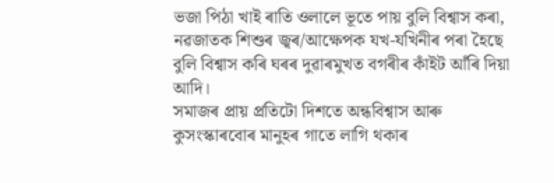ভজা পিঠা খাই ৰাতি ওলালে ভূতে পায় বুলি বিশ্বাস কৰা, নৱজাতক শিশুৰ জ্বৰ/আক্ষেপক যখ-যখিনীৰ পৰা হৈছে বুলি বিশ্বাস কৰি ঘৰৰ দুৱাৰমুখত বগৰীৰ কাঁইট আঁৰি দিয়া আদি।
সমাজৰ প্ৰায় প্ৰতিটো দিশতে অন্ধবিশ্বাস আৰু কুসংস্কাৰবোৰ মানুহৰ গাতে লাগি থকাৰ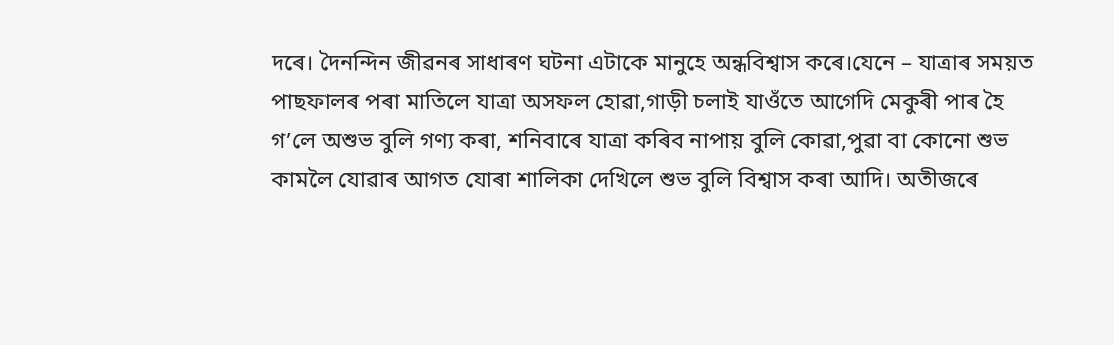দৰে। দৈনন্দিন জীৱনৰ সাধাৰণ ঘটনা এটাকে মানুহে অন্ধবিশ্বাস কৰে।যেনে – যাত্ৰাৰ সময়ত পাছফালৰ পৰা মাতিলে যাত্ৰা অসফল হোৱা,গাড়ী চলাই যাওঁতে আগেদি মেকুৰী পাৰ হৈ গ’লে অশুভ বুলি গণ্য কৰা, শনিবাৰে যাত্ৰা কৰিব নাপায় বুলি কোৱা,পুৱা বা কোনো শুভ কামলৈ যোৱাৰ আগত যোৰা শালিকা দেখিলে শুভ বুলি বিশ্বাস কৰা আদি। অতীজৰে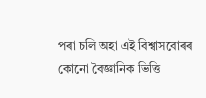পৰা চলি অহা এই বিশ্বাসবোৰৰ কোনো বৈজ্ঞানিক ভিত্তি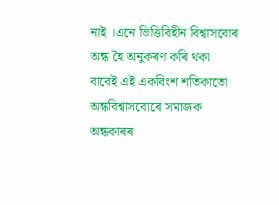নাই ।এনে ভিত্তিবিহীন বিশ্বাসবোৰ অন্ধ হৈ অনুকৰণ কৰি থকা বাবেই এই একবিংশ শতিকাতো অন্ধবিশ্বাসবোৰে সমাজক অন্ধকাৰৰ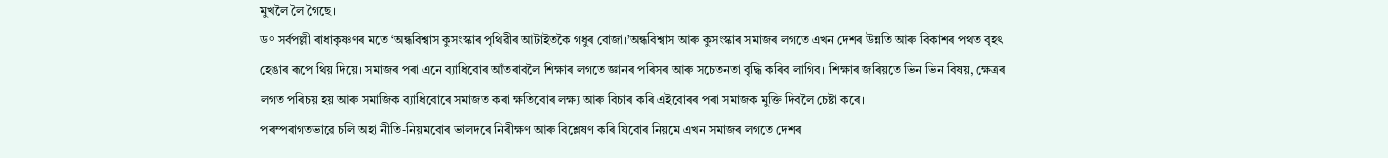মুখলৈ লৈ গৈছে।
ড° সৰ্বপল্লী ৰাধাকৃষ্ণণৰ মতে ‘অন্ধবিশ্বাস কুসংস্কাৰ পৃথিৱীৰ আটাইতকৈ গধুৰ বোজা।’অন্ধবিশ্বাস আৰু কুসংস্কাৰ সমাজৰ লগতে এখন দেশৰ উন্নতি আৰু বিকাশৰ পথত বৃহৎ হেঙাৰ ৰূপে থিয় দিয়ে। সমাজৰ পৰা এনে ব্যাধিবোৰ আঁতৰাবলৈ শিক্ষাৰ লগতে জ্ঞানৰ পৰিসৰ আৰু সচেতনতা বৃদ্ধি কৰিব লাগিব। শিক্ষাৰ জৰিয়তে ভিন ভিন বিষয়, ক্ষেত্ৰৰ লগত পৰিচয় হয় আৰু সমাজিক ব্যাধিবোৰে সমাজত কৰা ক্ষতিবোৰ লক্ষ্য আৰু বিচাৰ কৰি এইবোৰৰ পৰা সমাজক মুক্তি দিবলৈ চেষ্টা কৰে।
পৰম্পৰাগতভাৱে চলি অহা নীতি-নিয়মবোৰ ভালদৰে নিৰীক্ষণ আৰু বিশ্লেষণ কৰি যিবোৰ নিয়মে এখন সমাজৰ লগতে দেশৰ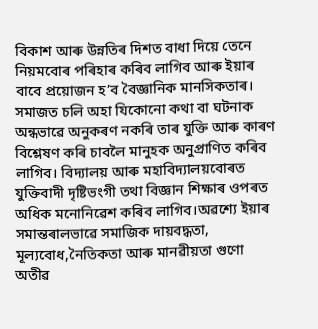বিকাশ আৰু উন্নতিৰ দিশত বাধা দিয়ে তেনে নিয়মবোৰ পৰিহাৰ কৰিব লাগিব আৰু ইয়াৰ বাবে প্ৰয়োজন হ’ব বৈজ্ঞানিক মানসিকতাৰ। সমাজত চলি অহা যিকোনো কথা বা ঘটনাক অন্ধভাৱে অনুকৰণ নকৰি তাৰ যুক্তি আৰু কাৰণ বিশ্লেষণ কৰি চাবলৈ মানুহক অনুপ্রাণিত কৰিব লাগিব। বিদ্যালয় আৰু মহাবিদ্যালয়বোৰত যুক্তিবাদী দৃষ্টিভংগী তথা বিজ্ঞান শিক্ষাৰ ওপৰত অধিক মনোনিৱেশ কৰিব লাগিব।অৱশ্যে ইয়াৰ সমান্তৰালভাৱে সমাজিক দায়বদ্ধতা, মূল্যবোধ,নৈতিকতা আৰু মানৱীয়তা গুণো অতীৱ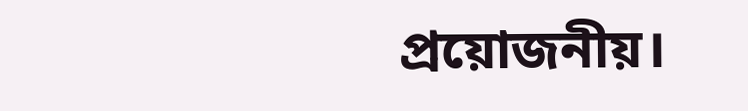প্ৰয়োজনীয়।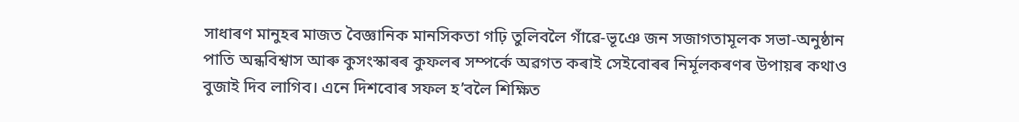সাধাৰণ মানুহৰ মাজত বৈজ্ঞানিক মানসিকতা গঢ়ি তুলিবলৈ গাঁৱে-ভূঞে জন সজাগতামূলক সভা-অনুষ্ঠান পাতি অন্ধবিশ্বাস আৰু কুসংস্কাৰৰ কুফলৰ সম্পৰ্কে অৱগত কৰাই সেইবোৰৰ নিৰ্মূলকৰণৰ উপায়ৰ কথাও বুজাই দিব লাগিব। এনে দিশবোৰ সফল হ’বলৈ শিক্ষিত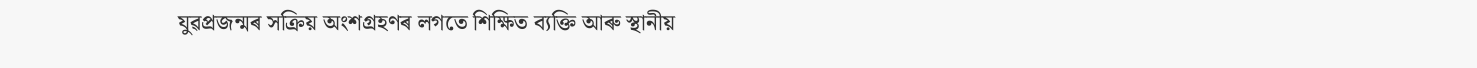যুৱপ্ৰজন্মৰ সক্ৰিয় অংশগ্ৰহণৰ লগতে শিক্ষিত ব্যক্তি আৰু স্থানীয়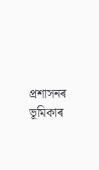প্ৰশাসনৰ ভূমিকাৰ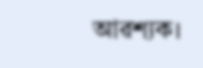আৱশ্যক।